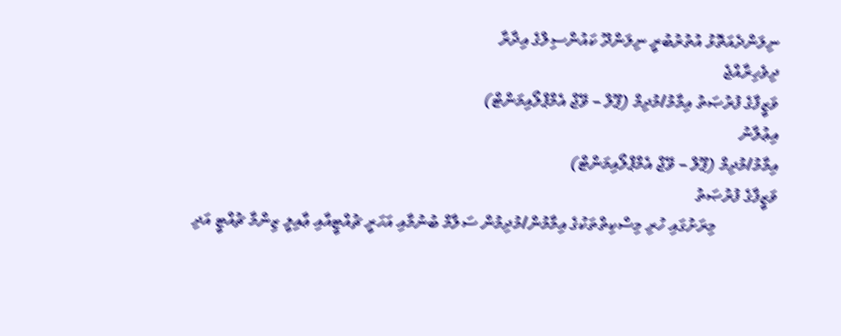ނިލަންދެއަތޮޅު އުތުރުބުރީ ނިލަންދޫ ކައުންސިލްގެ އިދާރާ
ދިވެހިރާއްޖެ
ވަޒީފާގެ ފުރުޞަތު އިމާމު/މުދިމް (ޕޫލް – ވޭޖް އެމްޕްލޯއިމަންޓް)
އިޢުލާނު
އިމާމު/މުދިމް (ޕޫލް – ވޭޖް އެމްޕްލޯއިމަންޓް)
ވަޒީފާގެ ފުރުޞަތު
               މިރަށުގައި ހުރި މިސްކިތްތަކުގެ އިމާމުން/މުދިމުން ސަލާމް ބުނުމާއި އަހަރީ ޗުއްޓީއާއި ޢާއިލީ ޒިންމާ ޗުއްޓީ އަދި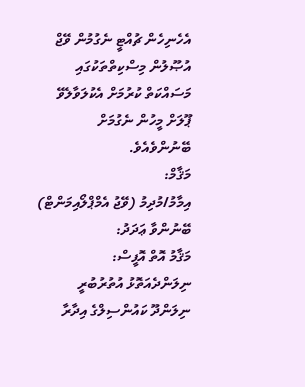އެހެނިހެން ޗުއްޓީ ނެގުމުން ވޭޖް އުޞޫލުން މިސްކިތްތަކުގައި މަސައްކަތް ކުރުމަށް އެކުލަވާލެވޭ ޕޫލަށް މީހުން ނެގުމަށް ބޭނުންވެއެވެ.
މަޤާމް:
އިމާމު/މުދިމު (ވޭޖު އެމްޕްލޯއިމަންޓް)
ބޭނުންވާ ޢަދަދު:
މަޤާމު އޮތް އޮފީސް:
ނިލަންދެއަތޮޅު އުތުރުބުރީ ނިލަންދޫ ކައުންސިލްގެ އިދާރާ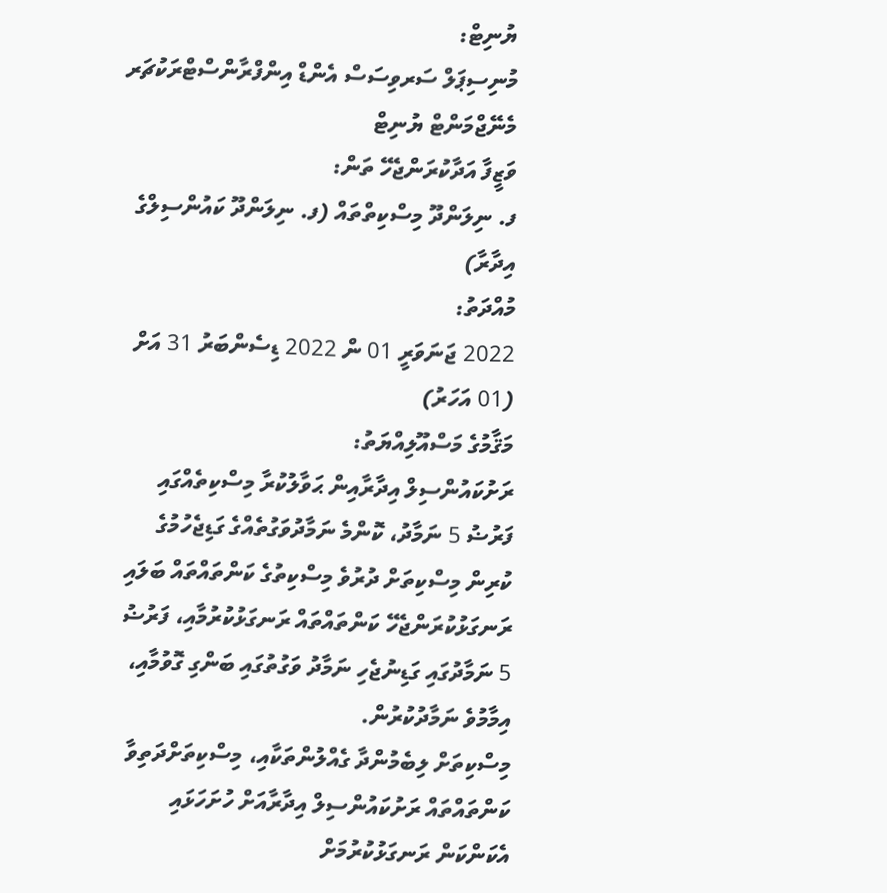ޔުނިޓް:
މުނިސިޕަލް ސަރވިސަސް އެންޑް އިންފްރާންސްޓްރަކުޗަރ މެނޭޖްމަންޓް ޔުނިޓް
ވަޒީފާ އަދާކުރަންޖެހޭ ތަން:
ފ. ނިލަންދޫ މިސްކިތްތައް (ފ. ނިލަންދޫ ކައުންސިލްގެ އިދާރާ)
މުއްދަތު:
2022 ޖަނަވަރީ 01 ން 2022 ޑިސެންބަރު 31 އަށް (01 އަހަރު)
މަޤާމުގެ މަސްއޫލިއްޔަތު:
ރަށުކައުންސިލް އިދާރާއިން ޙަވާލުކުރާ މިސްކިތެއްގައި ފަރުޟު 5 ނަމާދު، ކޮންމެ ނަމާދުވަގުތެއްގެ ގަޑިޖެހުމުގެ ކުރިން މިސްކިތަށް ދުރުވެ މިސްކިތުގެ ކަންތައްތައް ބަލައި ރަނގަޅުކުރަންޖެހޭ ކަންތައްތައް ރަނގަޅުކުރުމާއި، ފަރުޟު 5 ނަމާދުގައި ގަޑިނުޖެހި ނަމާދު ވަގުތުގައި ބަންގި ގޮވުމާއި، އިމާމުވެ ނަމާދުކުރުން.
މިސްކިތަށް ލިބެމުންދާ ގެއްލުންތަކާއި، މިސްކިތަށްދަތިވާ ކަންތައްތައް ރަށުކައުންސިލް އިދާރާއަށް ހުށަހަޅައި އެކަންކަން ރަނގަޅުކުރުމަށް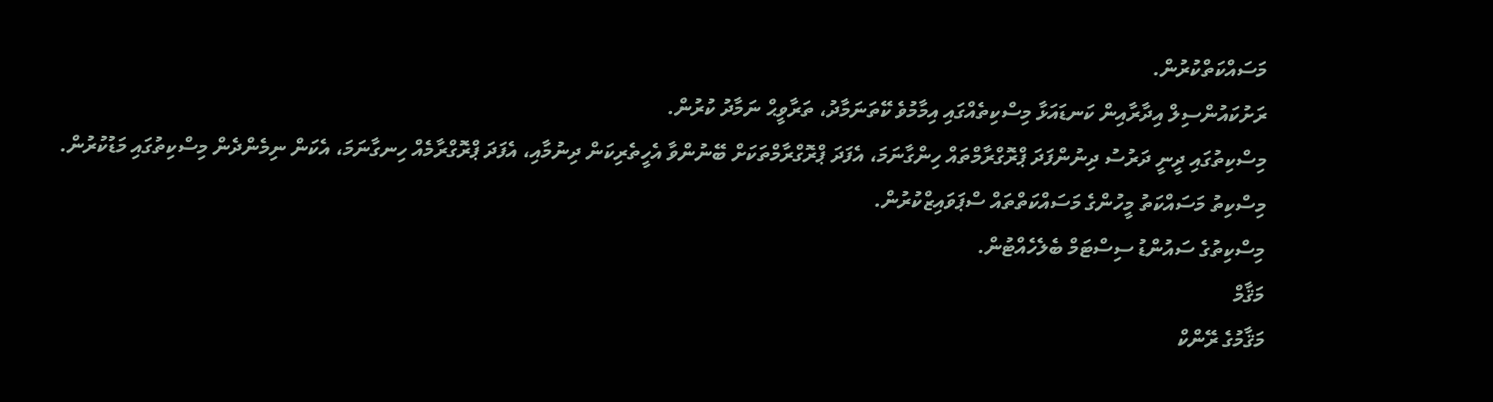މަސައްކަތްކުރުން.
ރަށުކައުންސިލް އިދާރާއިން ކަނޑައަޅާ މިސްކިތެއްގައި އިމާމުވެ ކޭތަނަމާދު، ތަރާވީޙް ނަމާދު ކުރުން.
މިސްކިތުގައި ދީނީ ދަރުސު ދިނުންފަދަ ޕްރޮގްރާމްތައް ހިންގާނަމަ، އެފަދަ ޕްރޮގްރާމްތަކަށް ބޭނުންވާ އެހީތެރިކަން ދިނުމާއި، އެފަދަ ޕްރޮގްރާމެއް ހިނގާނަމަ، އެކަން ނިމެންދެން މިސްކިތުގައި މަޑުކުރުން.
މިސްކިތު މަސައްކަތު މީހުންގެ މަސައްކަތްތައް ސްޕަވައިޒްކުރުން.
މިސްކިތުގެ ސައުންޑު ސިސްޓަމް ބެލެހެއްޓުން.
މަޤާމް
މަޤާމުގެ ރޭންކް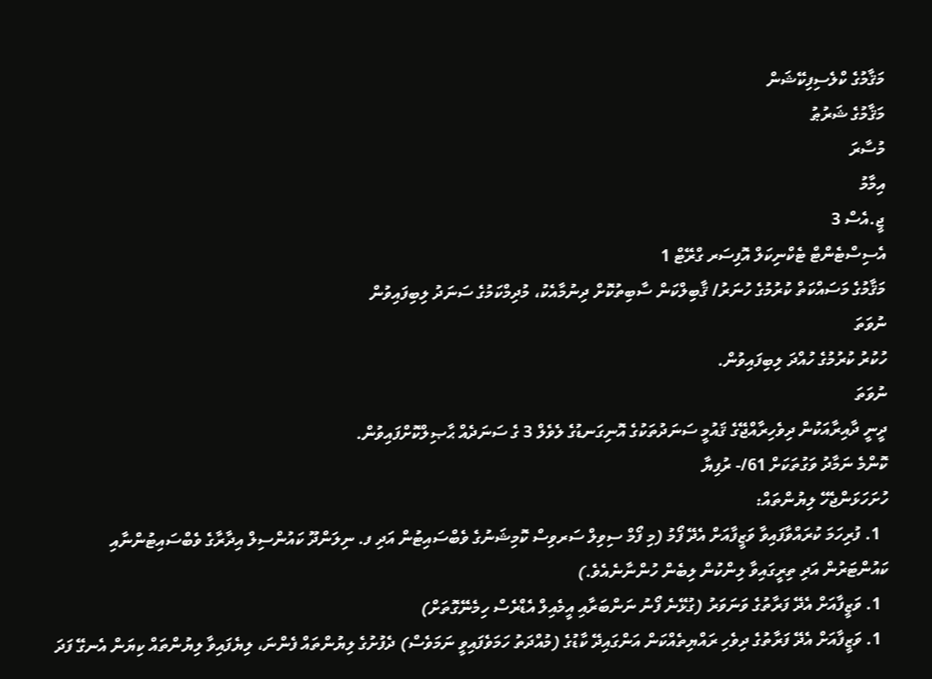މަޤާމުގެ ކްލެސިފިކޭޝަން
މަޤާމުގެ ޝަރުޠު
މުސާރަ
އިމާމު
ޖީ.އެސް 3
އެސިސްޓެންޓް ޓެކްނިކަލް އޮފިސަރ ގްރޭޓް 1
މަޤާމުގެ މަސައްކަތް ކުރުމުގެ ހުނަރު/ ޤާބިލްކަން ސާބިތުކޮށް ދިނުމާއެކު، މުދިމްކަމުގެ ސަނަދު ލިބިފައިވުން
ނުވަތަ
ހުކުރު ކުރުމުގެ ހުއްދަ ލިބިފައިވުން.
ނުވަތަ
ދީނީ ދާއިރާއަކުން ދިވެހިރާއްޖޭގެ ޤައުމީ ސަނަދުތަކުގެ އޮނިގަނޑުގެ ލެވެލް 3 ގެ ސަނަދެއް ޙާޞިލްކޮށްފައިވުން.
ކޮންމެ ނަމާދު ވަގުތަކަށް 61/- ރުފިޔާ
ހުށަހަޅަންޖެހޭ ލިޔުންތައް:
  1. ފުރިހަމަ ކުރައްވާފައިވާ ވަޒީފާއަށް އެދޭ ފޯމު (މި ފޯމް ސިވިލް ސަރވިސް ކޮމިޝަނުގެ ވެބްސައިޓުން އަދި ފ. ނިލަންދޫ ކައުންސިލް އިދާރާގެ ވެބްސައިޓުންނާއި ކައުންޓަރުން އަދި ތިރީގައިވާ ލިންކުން ލިބެން ހުންނާނެއެވެ.)
  1. ވަޒީފާއަށް އެދޭ ފަރާތުގެ ވަނަވަރު (ގުޅޭނެ ފޯނު ނަންބަރާއި އީމެއިލް އެޑްރެސް ހިމެނޭގޮތަށް)
  1. ވަޒީފާއަށް އެދޭ ފަރާތުގެ ދިވެހި ރައްޔިތެއްކަން އަންގައިދޭ ކާޑުގެ (މުއްދަތު ހަމަވެފައިވީ ނަމަވެސް) ދެފުށުގެ ލިޔުންތައް ފެންނަ، ލިޔެފައިވާ ލިޔުންތައް ކިޔަން އެނގޭ ފަދަ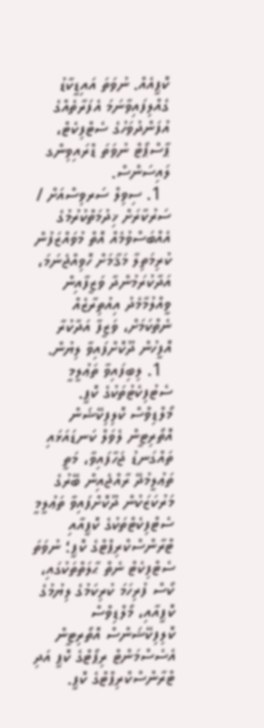ކޮޕީއެއް. ނުވަތަ އައިޑީކާޑު ގެއްލިފައިވާނަމަ އެފަރާތެއްގެ އުފަންދުވަހުގެ ސެޓްފިކެޓް، ޕާސްޕޯޓް ނުވަތަ ޑްރައިވިންގ ލައިސަންސް.
  1. ސިވިލް ސަރވިސްއަށް / ސަރުކާރަށް ޚިދުމަތްކުރުމުގެ އެއްބަސްވުމެއް އޮތް މުވައްޒަފުން ކުރިމަތިލާ މަޤާމަށް ހޮވިއްޖެނަމަ، އަދާކުރަމުންދާ ވަޒީފާއިން ވީއްލުމާމެދު އިއުތިރާޒެއް ނެތްކަމަށް، ވަޒީފާ އަދާކުރާ އޮފީހުން ދޫކޮށްފައިވާ ލިޔުން.
  1. ލިބިފައިވާ ތަޢުލީމީ ސެޓުފިކެޓުތަކުގެ ކޮޕީ.
މޯލްޑިވްސް ކޮލިފިކޭޝަން އޮތޯރިޓީން ލެވަލް ކަނޑައަޅައި ތައްގަނޑު ޖަހާފައިވާ، މަތީ ތަޢުލީމުދޭ ރާއްޖެއިން ބޭރުގެ މަރުކަޒަކުން ދޫކޮށްފައިވާ ތަޢުލީމީ ސެޓްފިކެޓްތަކުގެ ކޮޕީއާއި ޓްރާންސްކްރިޕްޓްގެ ކޮޕީ؛ ނުވަތަ ސެޓްފިކެޓް ނެތް ޙާލަތްތަކުގައި، ކޯސް ފުރިހަމަ ކުރިކަމުގެ ލިޔުމުގެ ކޮޕީއާއި، މޯލްޑިވްސް ކޮލިފިކޭޝަންސް އޮތޯރިޓީން އެސެސްމަންޓް ރިޕޯޓްގެ ކޮޕީ އަދި ޓްރާންސްކްރިޕްޓްގެ ކޮޕީ.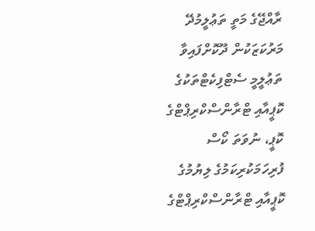ރާއްޖޭގެ މަތީ ތަޢުލީމުދޭ މަރުކަޒަކުން ދޫކޮށްފައިވާ ތަޢުލީމީ ސެޓްފިކެޓްތަކުގެ ކޮޕީއާއި ޓްރާންސްކްރިޕްޓްގެ ކޮޕީ، ނުވަތަ ކޯސް ފުރިހަމަކުރިކަމުގެ ލިޔުމުގެ ކޮޕީއާއި ޓްރާންސްކްރިޕްޓްގެ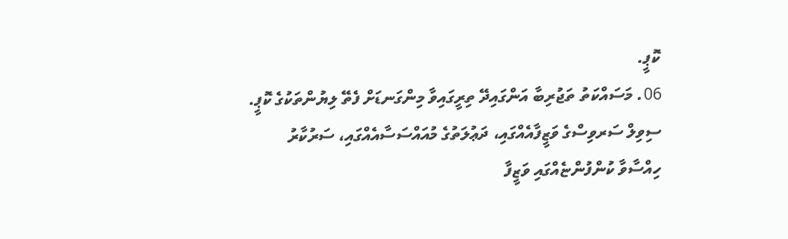ކޮޕީ.
06. މަސައްކަތު ތަޖުރިބާ އަންގައިދޭ ތިރީގައިވާ މިންގަނޑަށް ފެތޭ ލިޔުންތަކުގެ ކޮޕީ.
ސިވިލް ސަރވިސްގެ ވަޒީފާއެއްގައި، ދަޢުލަތުގެ މުއައްސަސާއެއްގައި، ސަރުކާރު ހިއްސާވާ ކުންފުންޏެއްގައި ވަޒީފާ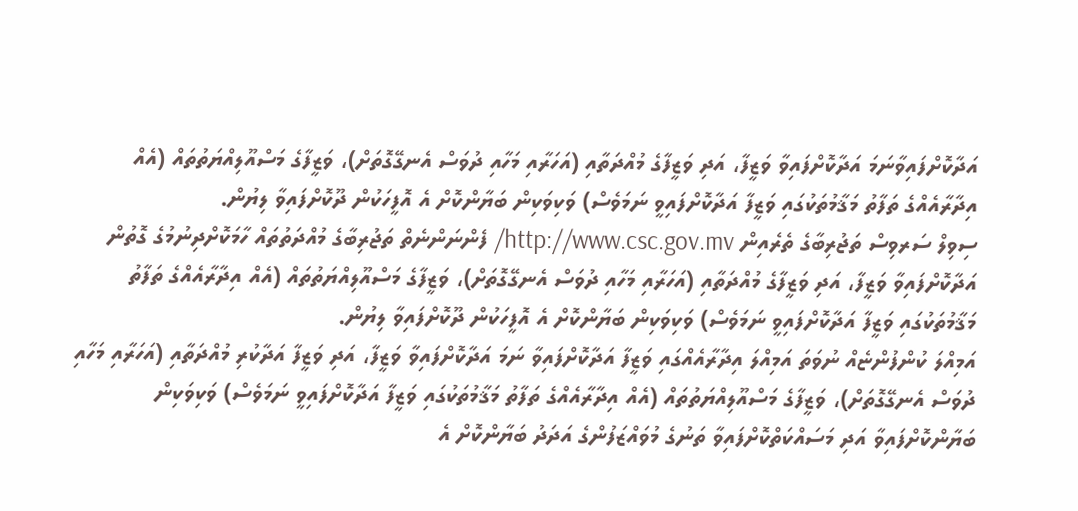އަދާކޮށްފައިވާނަމަ އަދާކޮށްފައިވާ ވަޒީފާ، އަދި ވަޒީފާގެ މުއްދަތާއި (އަހަރާއި މަހާއި ދުވަސް އެނގޭގޮތަށް)، ވަޒީފާގެ މަސްއޫލިއްޔަތުތައް (އެއް އިދާރާއެއްގެ ތަފާތު މަޤާމުތަކުގައި ވަޒީފާ އަދާކޮށްފައިވީ ނަމަވެސް) ވަކިވަކިން ބަޔާންކޮށް އެ އޮފީހަކުން ދޫކޮށްފައިވާ ލިޔުން.
ސިވިލް ސަރވިސް ތަޖުރިބާގެ ތެރެއިން http://www.csc.gov.mv/ ފެންނަންނެތް ތަޖުރިބާގެ މުއްދަތުތައް ހާމަކޮށްދިނުމުގެ ގޮތުން އަދާކޮށްފައިވާ ވަޒީފާ، އަދި ވަޒީފާގެ މުއްދަތާއި (އަހަރާއި މަހާއި ދުވަސް އެނގޭގޮތަށް)، ވަޒީފާގެ މަސްއޫލިއްޔަތުތައް (އެއް އިދާރާއެއްގެ ތަފާތު މަޤާމުތަކުގައި ވަޒީފާ އަދާކޮށްފައިވީ ނަމަވެސް) ވަކިވަކިން ބަޔާންކޮށް އެ އޮފީހަކުން ދޫކޮށްފައިވާ ލިޔުން.
އަމިއްލަ ކުންފުންޏެއް ނުވަތަ އަމިއްލަ އިދާރާއެއްގައި ވަޒީފާ އަދާކޮށްފައިވާ ނަމަ އަދާކޮށްފައިވާ ވަޒީފާ، އަދި ވަޒީފާ އަދާކުރި މުއްދަތާއި (އަހަރާއި މަހާއި ދުވަސް އެނގޭގޮތަށް)، ވަޒީފާގެ މަސްއޫލިއްޔަތުތައް (އެއް އިދާރާއެއްގެ ތަފާތު މަޤާމުތަކުގައި ވަޒީފާ އަދާކޮށްފައިވީ ނަމަވެސް) ވަކިވަކިން ބަޔާންކޮށްފައިވާ އަދި މަސައްކަތްކޮށްފައިވާ ތަނުގެ މުވައްޒަފުންގެ އަދަދު ބަޔާންކޮށް އެ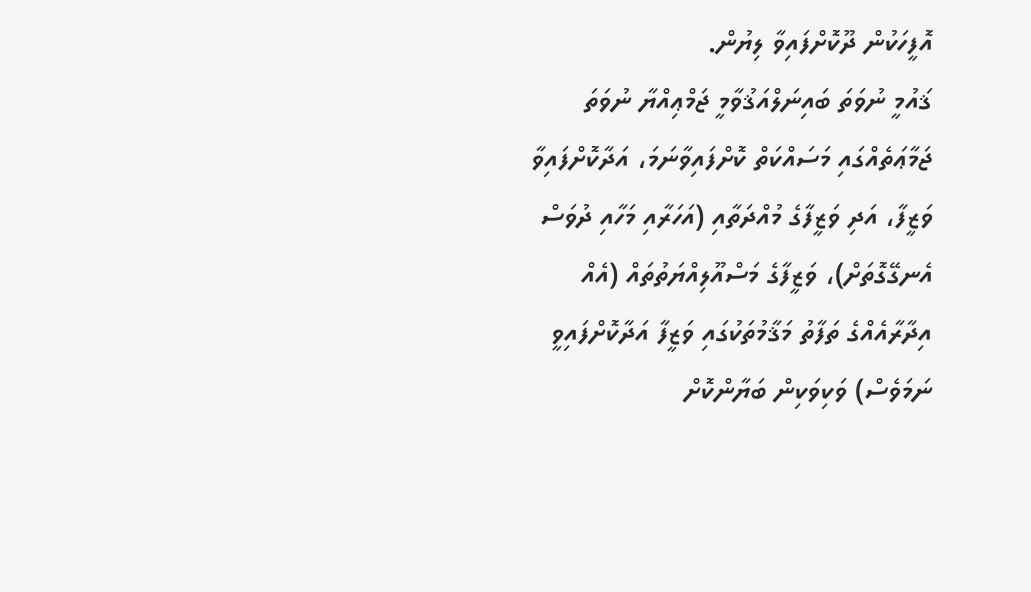އޮފީހަކުން ދޫކޮށްފައިވާ ލިޔުން.
ޤައުމީ ނުވަތަ ބައިނަލްއަޤުވާމީ ޖަމްޢިއްޔާ ނުވަތަ ޖަމާޢަތެއްގައި މަސައްކަތް ކޮށްފައިވާނަމަ، އަދާކޮށްފައިވާ ވަޒީފާ، އަދި ވަޒީފާގެ މުއްދަތާއި (އަހަރާއި މަހާއި ދުވަސް އެނގޭގޮތަށް)، ވަޒީފާގެ މަސްއޫލިއްޔަތުތައް (އެއް އިދާރާއެއްގެ ތަފާތު މަޤާމުތަކުގައި ވަޒީފާ އަދާކޮށްފައިވީ ނަމަވެސް) ވަކިވަކިން ބަޔާންކޮށް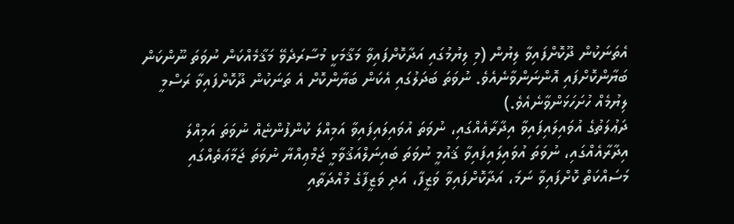އެތަނަކުން ދޫކޮށްފައިވާ ލިޔުން (މި ލިޔުމުގައި އަދާކޮށްފައިވާ މަޤާމަކީ މުސާރަދެވޭ މަޤާމެއްކަން ނުވަތަ ނޫންކަން ބަޔާންކޮށްފައި އޮންނަންވާނެއެވެ. ނުވަތަ ބަދަލުގައި އެކަން ބަޔާންކޮށް އެ ތަނަކުން ދޫކޮށްފައިވާ ރަސްމީ ލިޔުމެއް ހުށަހަޅަންވާނެއެވެ.)
ދަޢުލަތުގެ އުވައިލައިފައިވާ އިދާރާއެއްގައި، ނުވަތަ އުވައިލައިފައިވާ އަމިއްލަ ކުންފުންޏެއް ނުވަތަ އަމިއްލަ އިދާރާއެއްގައި، ނުވަތަ އުވައިލައިފައިވާ ޤައުމީ ނުވަތަ ބައިނަލްއަޤުވާމީ ޖަމްޢިއްޔާ ނުވަތަ ޖަމާޢަތެއްގައި މަސައްކަތް ކޮށްފައިވާ ނަމަ، އަދާކޮށްފައިވާ ވަޒީފާ، އަދި ވަޒީފާގެ މުއްދަތާއި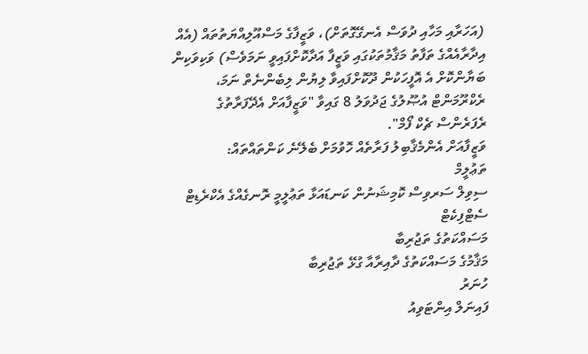(އަހަރާއި މަހާއި ދުވަސް އެނގޭގޮތަށް)، ވަޒީފާގެ މަސްއޫލިއްޔަތުތައް (އެއް އިދާރާއެއްގެ ތަފާތު މަޤާމުތަކުގައި ވަޒީފާ އަދާކޮށްފައިވީ ނަމަވެސް) ވަކިވަކިން ބަޔާންކޮށް އެ އޮފީހަކުން ދޫކޮށްފައިވާ ލިޔުން ލިބެންނެތް ނަމަ، ރެކްރޫމަންޓް އުޞޫލުގެ ޖަދުވަލު 8 ގައިވާ "ވަޒީފާއަށް އެދޭފަރާތުގެ ރެފަރެންސް ޗެކް ފޯމް".
ވަޒީފާއަށް އެންމެޤާބިލު ފަރާތެއް ހޮވުމަށް ބެލޭނެ ކަންތައްތައް:
ތަޢުލީމް
ސިވިލް ސަރވިސް ކޮމިޝަނުން ކަނޑައަޅާ ތަޢުލީމީ ރޮނގެއްގެ އެކްރެޑިޓް ސެޓްފިކެޓް
މަސައްކަތުގެ ތަޖުރިބާ
މަޤާމުގެ މަސައްކަތުގެ ދާއިރާއާ ގުޅޭ ތަޖުރިބާ
ހުނަރު
ފައިނަލް އިންޓަވިއު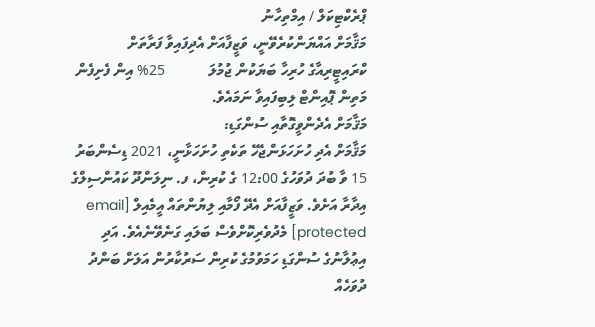ޕްރެކްޓިކަލް / އިމްތިހާނު
މަޤާމަށް އައްޔަންކުރެވޭނީ، ވަޒީފާއަށް އެދިފައިވާ ފަރާތަށް ކްރައިޓީރިއާގެ ހުރިހާ ބަޔަކުން ޖުމުލަ            25% އިން ފެށިފެން މަތިން ޕޮއިންޓް ލިބިފައިވާ ނަމައެވެ.
މަޤާމަށް އެދެންވީގޮތާއި ސުންގަޑި:
މަޤާމަށް އެދި ހުށަހަޅަންޖެހޭ ތަކެތި ހުށަހަޅާނީ، 2021 ޑިސެންބަރު 15 ވާ ބުދަ ދުވަހުގެ 12:00 ގެ ކުރިން، ފ. ނިލަންދޫ ކައުންސިލްގެ އިދާރާ އަށެވެ. ވަޒީފާއަށް އެދޭ ފޯމާއި ލިޔުންތައް އީމެއިލް [email protected] މެދުވެރިކޮށްވެސް ބަލައި ގަނެވޭނެއެވެ. އަދި އިޢުލާނުގެ ސުންގަޑި ހަމަވުމުގެ ކުރިން ސަރުކާރުން އަލަށް ބަންދު ދުވަހެއް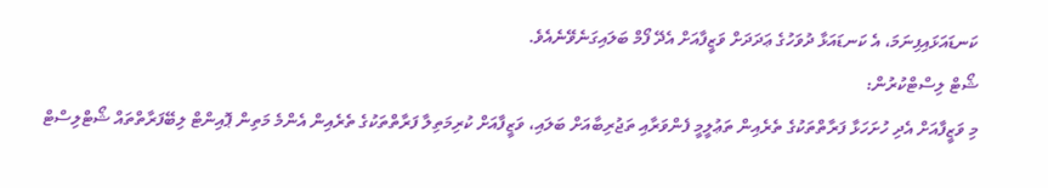ކަނޑައަޅައިފިނަމަ، އެ ކަނޑައަޅާ ދުވަހުގެ ޢަދަދަށް ވަޒީފާއަށް އެދޭ ފޯމް ބަލައިގަނެވޭނެއެވެ.
ޝޯޓް ލިސްޓްކުރުން:
މި ވަޒީފާއަށް އެދި ހުށަހަޅާ ފަރާތްތަކުގެ ތެރެއިން ތަޢުލީމީ ފެންވަރާއި ތަޖުރިބާއަށް ބަލައި، ވަޒީފާއަށް ކުރިމަތިލާ ފަރާތްތަކުގެ ތެރެއިން އެންމެ މަތިން ޕޮއިންޓް ލިބޭފަރާތްތައް ޝޯޓްލިސްޓް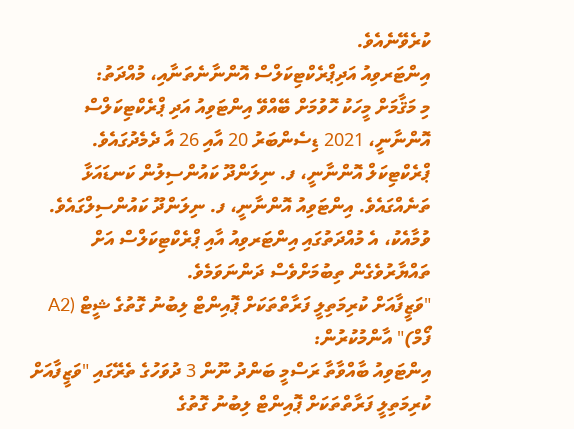ކުރެވޭނެއެވެ.
އިންޓަރވިއު އަދިޕްރެކްޓިކަލްސް އޮންނާނެތަނާއި، މުއްދަތު:
މި މަޤާމަށް މީހަކު ހޮވުމަށް ބޭއްވޭ އިންޓަވިއު އަދި ޕްރެކްޓިކަލްސް އޮންނާނީ، 2021 ޑިސެންބަރު 20 އާއި 26 އާ ދެމެދުގައެވެ. ޕްރެކްޓިކަލް އޮންނާނީ، ފ. ނިލަންދޫ ކައުންސިލުން ކަނޑައަޅާ ތަނެއްގައެވެ. އިންޓަވިއު އޮންނާނީ، ފ. ނިލަންދޫ ކައުންސިލްގައެވެ. ވުމާއެކު، އެ މުއްދަތުގައި އިންޓަރވިއު އާއި ޕްރެކްޓިކަލްސް އަށް ތައްޔާރުވެގެން ތިބުމަށްވެސް ދަންނަވަމެވެ.
"ވަޒީފާއަށް ކުރިމަތިލީ ފަރާތްތަކަށް ޕޮއިންޓް ލިބުނު ގޮތުގެ ޝީޓް (A2 ފޯމް)" އާންމުކުރުން:
އިންޓަވިއު ބާއްވާތާ ރަސްމީ ބަންދު ނޫން 3 ދުވަހުގެ ތެރޭގައި "ވަޒީފާއަށް ކުރިމަތިލީ ފަރާތްތަކަށް ޕޮއިންޓް ލިބުނު ގޮތުގެ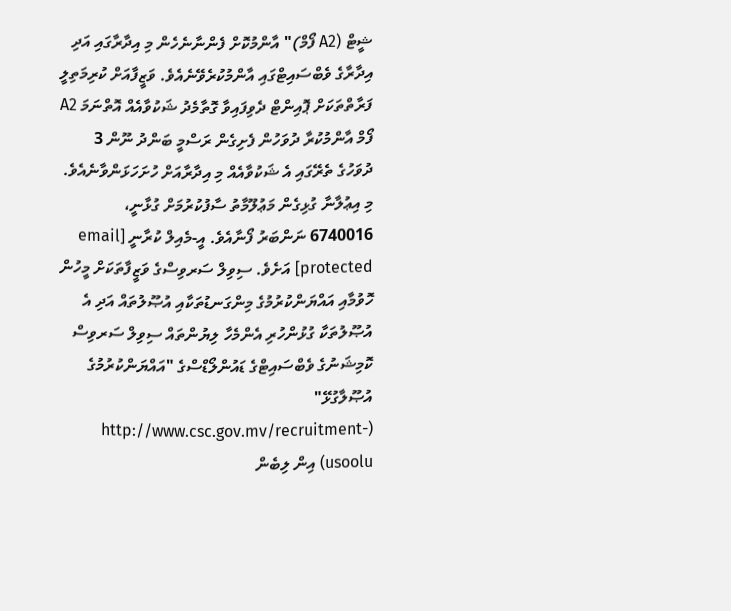ޝީޓް (A2 ފޯމް)" އާންމުކޮށް ފެންނާނެހެން މި އިދާރާގައި އަދި އިދާރާގެ ވެބްސައިޓްގައި އާންމުކުރެވޭނެއެވެ. ވަޒީފާއަށް ކުރިމަތިލީ ފަރާތްތަކަށް ޕޮއިންޓް ދެވިފައިވާ ގޮތާމެދު ޝަކުވާއެއް އޮތްނަމަ A2 ފޯމް އާންމުކުރާ ދުވަހުން ފެށިގެން ރަސްމީ ބަންދު ނޫން 3 ދުވަހުގެ ތެރޭގައި އެ ޝަކުވާއެއް މި އިދާރާއަށް ހުށަހަޅަންވާނެއެވެ.
މި އިޢުލާނާ ގުޅިގެން މަޢުލޫމާތު ސާފުކުރުމަށް ގުޅާނީ، 6740016 ނަންބަރު ފޯނާއެވެ. އީ-މެއިލް ކުރާނީ [email protected] އަށެވެ. ސިވިލް ސަރވިސްގެ ވަޒީފާތަކަށް މީހުން ހޮވުމާއި އައްޔަންކުރުމުގެ މިންގަނޑުތަކާއި އުޞޫލުތައް އަދި އެ އުޞޫލުތަކާ ގުޅުންހުރި އެންމެހާ ލިޔުންތައް ސިވިލް ސަރވިސް ކޮމިޝަނުގެ ވެބްސައިޓްގެ ޑައުންލޯޑްސްގެ "އައްޔަންކުރުމުގެ އުޞޫލާގުޅޭ" (http://www.csc.gov.mv/recruitment-usoolu) އިން ލިބެން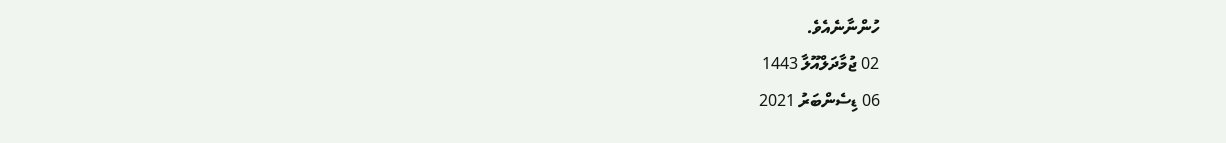ހުންނާނެއެވެ.
02 ޖުމާދަލްއޫލާ 1443
06 ޑިސެންބަރު 2021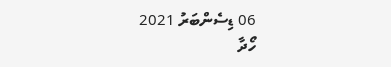06 ޑިސެންބަރު 2021
ހޯދާ